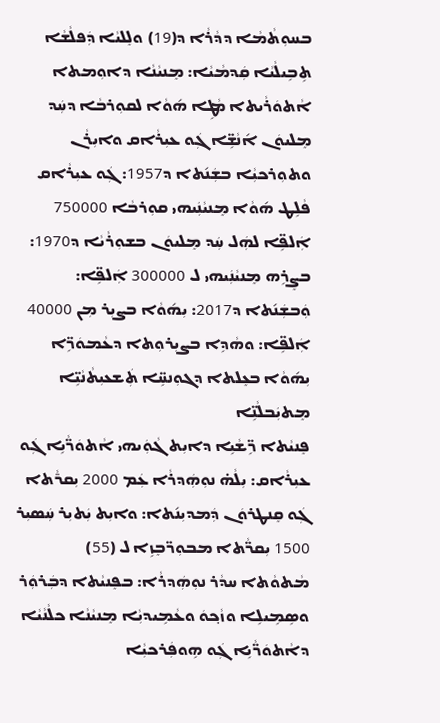ܒܚܘܼܬܵܡܵܐ ܕܕܵܪܵܐ ܕ(19) ܘܠܸܠܝܵܐ ܕܲܦܠܵܫܵܐ ܬܹܒܹܝܠܵܝܵܐ ܩܲܕܡܵܝܵܐ: ܡܸܢܝܵܢܵܐ ܕܐܘܼܡܬܐ ܐܵܬܘܿܪܵܝܬܐ ܡܵܛܹܐ ܗ݇ܘܵܐ ܠܩܘܼܪܒܵܐ ܕܚܲܕ ܡܸܠܝܘܿܢ ܐ݇ܢܵܫܹ̈ܐ ܓܲܘ ܥܝܼܪܵܐܩ ܘܐܝܼܪܵܢ ܘܬܘܼܪܟܝܼܵܐ ܒܫܲܢ݇ܬܐ ܕ1957: ܓܲܘ ܥܝܼܪܵܐܩ ܦܵܠܹܛ ܗ݇ܘܵܐ ܡܸܢܝܵܢܲܝܗܝ ܩܘܼܪܒܵܐ 750000 ܐܲܠܦܹ̈ܐ ܠܗܲܠ ܚܲܕ ܡܸܠܝܘܿܢ ܒܫܘܼܪܵܝܵܐ ܕ1970: ܒܨܸܪܹܗ ܡܸܢܝܵܢܲܝܗܝ ܠ 300000 ܐܲܠܦܹ̈ܐ: ܘܲܒܫܲܢ݇ܬܐ ܕ2017: ܝܼܗ݇ܘܵܐ ܒܨܝܼܪ ܡܼܢ 40000 ܐܲܠܦܹ̈ܐ: ܘܗܵܕܹܐ ܒܨܝܼܪܘܼܬܐ ܕܥܵܡܘܿܖܹ̈ܐ ܝܼܗ݇ܘܵܐ ܒܥܸܠܬܐ ܕܓܘܼܢܚܹ̈ܐ ܬܲܫܥܝܼܬܵܢܵܝܹ̈ܐ ܡܸܬܝܲܒܠܵܢܹ̈ܐ
ܦܸܢܝܵܬܐ ܖܹ̈ܫܵܝܹܐ ܕܐܝܼܬ ܓܵܘܲܝܗܝ ܐܵܬܘܿܖ̈ܵܝܹܐ ܓܲܘ ܥܝܼܪܵܐܩ: ܝܼܠܵܗ̇ ܢܘܼܗܲܕܪܵܐ ܥܲܡ 2000 ܝܼܩܖ̄ܵܬܐ ܓܲܘ ܩܸܢܛܪܘܿܢ ܕܲܡܕܝܼܢ݇ܬܐ: ܘܐܝܼܬ ܝܲܬܝܼܪ ܚܲܣܝܼܪ 1500 ܝܼܩܖ̈ܵܬܐ ܡܒܘܼܖ̈ܒܸܙܹܐ ܠ (55) ܡܵܬܘܵܬܐ ܚܕܵܪ ܢܘܼܗܲܕܪܵܐ: ܒܦܸܢܝܵܬܐ ܕܒܲܪܘܲܪ ܘܣܹܡܹܝܠܹܐ ܘܙܵܟ݂ܘܿ ܘܥܵܡܹܝܕܝܼܵܐ ܡܸܢܝܵܢܵܐ ܟܠܵܢܵܝܵܐ ܕܐܵܬܘܿܖ̈ܵܝܹܐ ܓܲܘ ܗܹܘܦܲܪܟܝܼܵܐ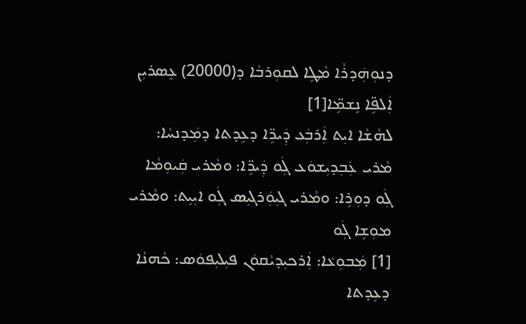ܕܢܘܼܗܲܕܪܵܐ ܡܵܛܹܐ ܠܩܘܼܪܒܵܐ ܕ(20000) ܥܸܣܪܝܼܢ ܐܲܠܦܹ̈ܐ ܢܸܫܡܹ̈ܐ[1]
ܠܗܵܫܵܐ ܐܝܼܬ ܐܲܪܒܲܥ ܕܲܝܖܹ̈ܐ ܕܥܹܕܬܐ ܕܡܲܕܢܚܵܐ: ܡܵܪܝ ܥܲܒ݂ܕܝܼܫܘܿܥ ܓܲܘ ܕܲܝܖܹ̈ܐ: ܘܡܵܪܝ ܩܲܝܘܼܡܵܐ ܓܲܘ ܕܘܼܪܹܐ: ܘܡܵܪܝ ܓܝܼܘܲܪܓܝܼܣ ܓܲܘ ܐܝܼܝܹܬ: ܘܡܵܪܝ ܡܘܼܫܹܐ ܓܲܘ
[1] ܡܲܒܘܼܥܵܐ: ܐܲܪܟܝܼܕܝܵܩܘܿܢ ܦܝܼܠܝܼܦܘܿܣ: ܟܵܗܢܵܐ ܕܥܹܕܬܐ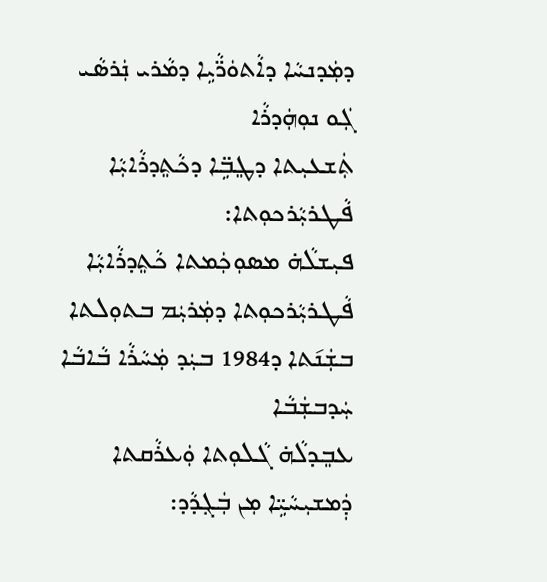ܕܡܲܕܢܚܵܐ ܕܐܵܬܘܿܖ̈ܵܝܹܐ ܕܡܵܪܝ ܢܲܪܣܵܝ ܓܲܘ ܢܘܼܗܲܕܪܵܐ
ܬܲܫܥܝܼܬܐ ܕܛܸܒܹ̈ܐ ܕܟܵܬܸܕܪܵܐܝܼܵܐ ܦܵܛܪܝܼܵܪܟܘܼܬܐ:
ܦܝܼܫܠܵܗ̇ ܡܣܘܼܟܲܡܬܐ ܟܵܬܸܕܪܵܐܝܼܵܐ ܦܵܛܪܝܼܵܪܟܘܼܬܐ ܕܡܲܪܝܲܡ ܒܬܘܼܠܬܐ ܒܫܲܢ݇ܬܐ ܕ1984 ܒܝܲܕ ܡܲܚܵܪܵܐ ܒܵܐܒܵܐ ܚܲܕܒܫܲܒܵܐ
ܥܒܸܕܠܵܗ̇ ܓܵܠܘܼܬܐ ܘܲܥܪܵܩܬܐ ܕܲܡܫܝܼܚܵܝܹ̈ܐ ܡܼܢ ܒܲܓ݂ܕܵܕ: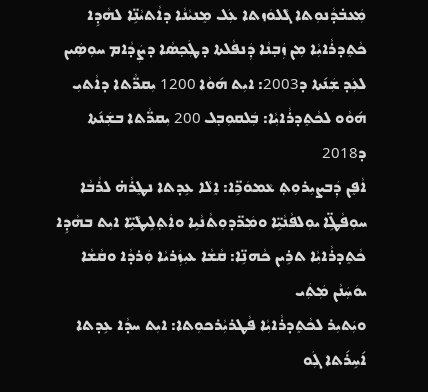ܡܲܥܒ̇ܕܵܢܘܼܬܐ ܓܵܠܘܿܙܬܐ ܥܲܠ ܡܸܢܝܵܢܵܐ ܕܐܵܬܝܵܢܹ̈ܐ ܠܗܵܕܹܐ ܟܵܬܸܕܪܵܐܝܼܵܐ ܡܼܢ ܙܲܒ݂ܢܵܐ ܕܲܢܦܵܠܬܐ ܕܛܲܟ݂ܣܵܐ ܕܨܲܕܵܐܡ ܚܘܼܣܲܝܢ ܠܥܲܕ ܫܲܢ݇ܬܐ ܕ2003: ܐܝܼܬ ܗ݇ܘܵܐ 1200 ܝܼܩܖ̈ܵܬܐ ܕܐܵܬܝܼ ܗ݇ܘܵܘ ܠܟܵܬܸܕܪܵܐܝܼܵܐ: ܒܲܠܩܘܼܒ݂ܠ 200 ܝܼܩܖ̈ܵܬܐ ܒܫܲܢ݇ܬܐ ܕ2018
ܐܵܦܸܢ ܕܲܒܨܝܼܪܘܼܬ݂ ܥܵܡܘܿܖܹ̈ܐ: ܐܸܠܵܐ ܥܹܕܬܐ ܢܛܸܪܵܗ̇ ܠܪܵܒܵܐ ܚܘܼܦܵܛܹ̈ܐ ܝܘܼܠܦܵܢܵܝܹ̈ܐ ܘܡܲܖ̈ܕܘܼܬܵܢܵܝܹܐ ܘܐܲܬ݂ܠܹܝܛܵܝܹ̈ܐ ܐܝܼܬ ܒܗܵܕܹܐ ܟܵܬܸܕܪܵܐܝܼܵܐ ܬܪܹܝܢ ܟܵܗܢܹ̈ܐ: ܩܵܫܵܐ ܥܝܼܙܲܪܝܵܐ ܘܲܪܕܵܐ ܘܩܵܫܵܐ ܝܘܿܚܲܢܵܢ ܡܲܬܲܝ
ܘܝܲܬܝܼܪ ܠܟܵܬܸܕܪܵܐܝܼܵܐ ܦܵܛܪܝܼܵܪܟܘܼܬܐ: ܐܝܼܬ ܚܕܵܐ ܥܹܕܬܐ ܐ݇ܚܹܪ݇ܬܐ ܓܲܘ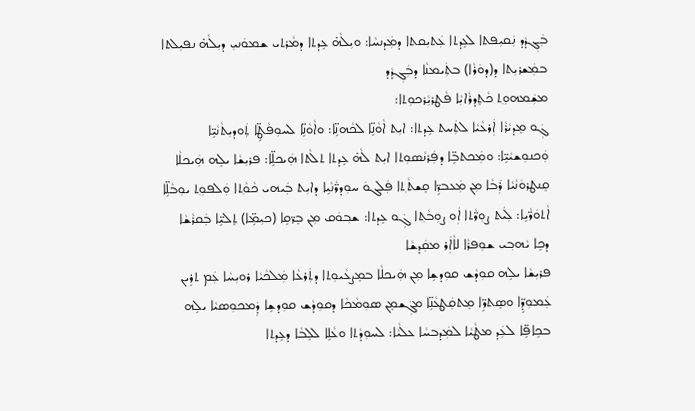ܒܲܓ݂ܕܵܕ ܢܲܩܝܼܦܬܐ ܠܥܹܕܬܐ ܥܲܬܝܼܩܬܐ ܕܡܲܕܢܚܵܐ: ܘܝܼܠܵܗ̇ ܥܹܕܬܐ ܕܡܵܪܬܝ ܫܡܘܿܢܝܼ ܕܝܼܠܵܗ̇ ܢܦܝܼܠܬܐ ܒܡܲܫܪܝܼܬܐ ܕ(ܕܘܿܪܵܐ) ܒܬܲܝܡܢܵܐ ܕܒܲܓ݂ܕܵܕ
ܡܫܲܡܗܘܼܬ݂ ܟܵܬܸܕܪܵܐܝܼܵܐ ܦܵܛܪܝܼܵܪܟܘܼܬܐ:
ܓܲܘ ܡܸܕܝܵܪܵܐ ܐܲܪܥܵܝܵܐ ܠܬܲܚܬ ܥܹܕܬܐ: ܐܝܼܬ ܐܵܘܵܢܹ̈ܐ ܠܟܵܗܢܹ̈ܐ: ܘܐܵܘܵܢܹ̈ܐ ܠܚܘܼܦܵܛܹ̈ܐ ܬܲܘܕܝܼܬܵܢܵܝܹ̈ܐ ܘܲܟܢܘܼܫܝܵܝܹ̈ܐ: ܘܡܲܟܬܒܹ̈ܐ ܕܦܲܪܢܵܣܘܼܬܐ ܐܝܼܬ ܠܵܗ̇ ܥܹܕܬܐ ܬܠܵܬܐ ܗܲܝܟܠܹ̈ܐ: ܦܪܝܼܫܵܐ ܝܠܹܗ ܗܲܝܟܠܵܐ ܩܸܢܛܪܘܿܢܵܝܵܐ ܪܲܒܵܐ ܡܼܢ ܡܲܥܒܖܹ̈ܐ ܩܸܫܬܵܬ݂ܐ ܦܲܠܓܘܿ ܚܘܼܕܖ̈ܵܢܵܝܹܐ ܕܐܝܼܬ ܒܲܝܗܝ ܟܵܘܵܬ݂ܐ ܘܲܠܦܘܼܬ݂ ܝܘܼܒܵܠܹ̈ܐ ܐܵܬܘܿܖ̈ܵܝܹܐ: ܠܲܝܬ ܨܘܼܖ̈ܵܬܐ ܐܲܘ ܨܘܼܒܵܬ݂ܐ ܓܲܘ ܥܹܕܬܐ: ܫܒ݂ܘܿܩ ܡܼܢ ܒܸܖ̈ܩܹܐ (ܟܝܼܡܹ̈ܐ) ܬܸܠܝܹ̈ܐ ܒܲܩܪܵܫܵܐ ܕܟܹܐ ܝܵܗܒ݂ܝ ܫܘܼܦܪܵܐ ܠܐܵܐܲܪ ܡܩܲܕܫܵܐ
ܦܪܝܼܫܵܐ ܝܠܹܗ ܩܘܼܕܵܫ ܩܘܼܕܫܹܐ ܡܼܢ ܗܲܝܟܠܵܐ ܒܡܸܨܥܵܝܘܼܬܐ ܕܬܲܪܥܵܐ ܡܲܠܟܵܝܵܐ ܪܘܝܼܚܵܐ ܥܲܡ ܬܪܹܝܢ ܥܲܡܘܼܕܹ̈ܐ ܘܣܸܬܖܹ̈ܐ ܡܸܬܩܲܛܥܵܢܹ̈ܐ ܡܓܲܫܡܸܢ ܣܘܼܡܵܟܵܐ ܕܩܘܼܕܵܫ ܩܘܼܕܫܹܐ ܕܲܡܟܘܼܣܝܵܐ ܝܠܹܗ ܒܟܹܐܦܹ̈ܐ ܠܥܲܕ ܡܛܵܝܵܐ ܠܡܲܕܒܚܵܐ ܥܠܵܝܵܐ: ܠܚܘܼܕܵܬܐ ܘܥܵܠܹܐ ܠܠܸܒܵܐ ܕܥܹܕܬܐ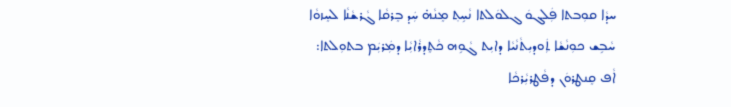ܚܕܵܐ ܩܘܼܒܬܐ ܦܲܠܓܘܿ ܓܠܘܿܠܬܐ ܢܵܚܹܬ݂ ܡܸܢܵܗ̇ ܚܲܕ ܒܸܪܩܵܐ ܓܵܪܫܵܢܵܐ ܠܚܸܙܘܵܐ
ܚܵܒܹܫ ܟܘܼܢܵܫܵܐ ܬܲܘܕܝܼܬܵܢܵܝܵܐ ܕܐܝܼܬ ܓܵܘܹܗ ܟܵܬܸܕܪܵܐܝܼܵܐ ܕܡܲܪܝܲܡ ܒܬܘܼܠܬܐ: ܐܵܦ ܩܸܢܛܪܘܿܢ ܕܦܵܛܪܝܼܵܪܟܵܐ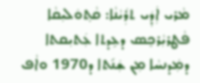ܡܵܪܝ ܐܲܕܲܝ ܬܪܲܝܵܢܵܐ: ܩܵܬ݂ܘܿܠܝܼܩܵܐ ܦܵܛܪܝܼܵܪܟܸܣ ܕܥܹܕܬܐ ܥܲܬܝܼܩܬܐ ܕܡܲܕܢܚܵܐ ܡܼܢ ܫܲܢ݇ܬܐ ܕ1970 ܘܐܵܦ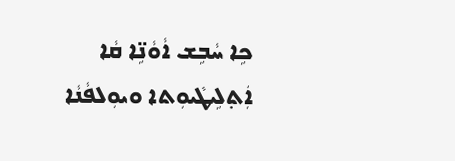ܟܹܐ ܚܵܒܹܫ ܐܵܘܵܢܹ̈ܐ ܩܵܐ ܐܲܬ݂ܠܹܝܛܵܝܘܼܬܐ ܘܝܘܼܠܦܵܢܵܐ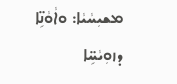ܡܫܝܼܚܵܝܵܐ: ܘܐܵܘܵܢܹ̈ܐ ܕܙܘܼܝܵܚܹ̈ܐ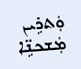ܘܲܬܪܹܝܢ ܡܲܫܟܢܹ̈ܐ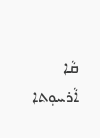ܩܵܐ ܐܵܪܚܘܼܬܐ